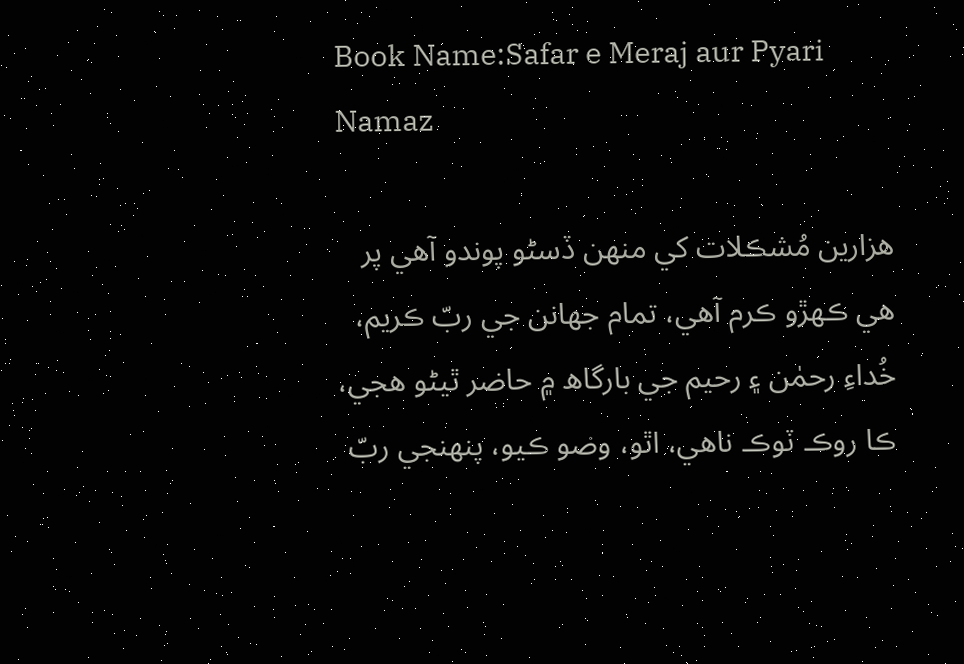Book Name:Safar e Meraj aur Pyari Namaz

هزارين مُشڪلات کي منهن ڏسڻو پوندو آهي پر هي ڪهڙو ڪرم آهي، تمام جهانن جي ربّ ڪريم، خُداءِ رحمٰن ۽ رحيم جي بارگاھ ۾ حاضر ٿيڻو هجي، ڪا روڪ ٽوڪ ناهي، اٿو، وضو ڪيو، پنهنجي ربّ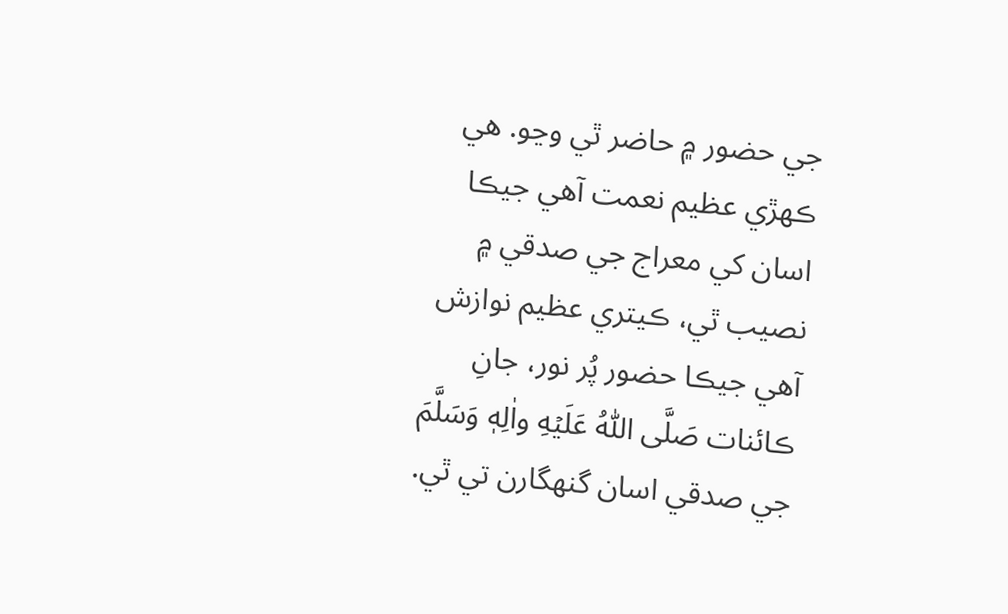جي حضور ۾ حاضر ٿي وڃو. هي ڪهڙي عظيم نعمت آهي جيڪا اسان کي معراج جي صدقي ۾ نصيب ٿي، ڪيتري عظيم نوازش آهي جيڪا حضور پُر نور، جانِ ڪائنات صَلَّى اللّٰهُ عَلَيۡهِ واٰلِهٖ وَسَلَّمَ جي صدقي اسان گنھگارن تي ٿي.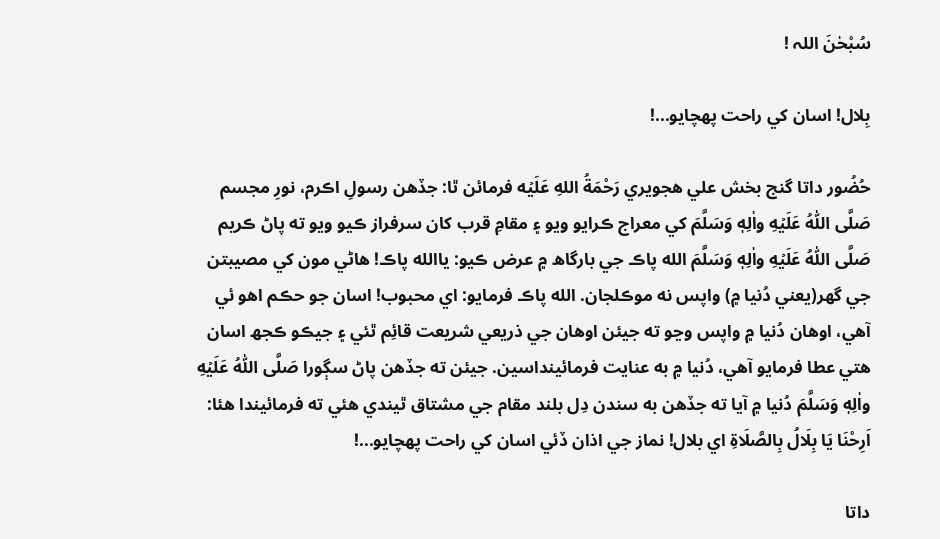سُبْحٰنَ اللہ !

بِلال! اسان کي راحت پهچايو...!

حُضُور داتا گنج بخش علي هجويري رَحْمَةُ اللهِ عَلَيۡه فرمائن ٿا: جڏهن رسولِ اڪرم، نورِ مجسم صَلَّى اللّٰهُ عَلَيۡهِ واٰلِهٖ وَسَلَّمَ کي معراج ڪرايو ويو ۽ مقامِ قرب کان سرفراز ڪيو ويو ته پاڻ ڪريم صَلَّى اللّٰهُ عَلَيۡهِ واٰلِهٖ وَسَلَّمَ الله پاڪ جي بارگاھ ۾ عرض ڪيو: ياالله پاڪ! هاڻي مون کي مصيبتن جي گھر(يعني دُنيا ۾) واپس نه موڪلجان. الله پاڪ فرمايو: اي محبوب! اسان جو حڪم اهو ئي آهي، اوهان دُنيا ۾ واپس وڃو ته جيئن اوهان جي ذريعي شريعت قائِم ٿئي ۽ جيڪو ڪجھ اسان هتي عطا فرمايو آهي، دُنيا ۾ به عنايت فرمائينداسين. جيئن ته جڏهن پاڻ سڳورا صَلَّى اللّٰهُ عَلَيۡهِ واٰلِهٖ وَسَلَّمَ دُنيا ۾ آيا ته جڏهن به سندن دِل بلند مقام جي مشتاق ٿيندي هئي ته فرمائيندا هئا: اَرِحْنَا يَا بِلَالُ بِالصَّلَاۃِ اي بلال! نماز جي اذان ڏئي اسان کي راحت پهچايو...!

داتا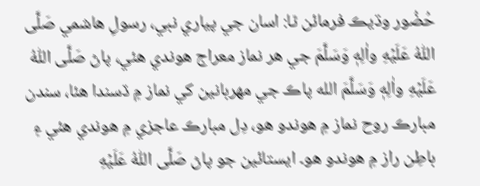حُضُور وڌيڪ فرمائن ٿا: اسان جي پياري نبي، رسولِ هاشمي صَلَّى اللّٰهُ عَلَيۡهِ واٰلِهٖ وَسَلَّمَ جي هر نماز معراج هوندي هئي، پاڻ صَلَّى اللّٰهُ عَلَيۡهِ واٰلِهٖ وَسَلَّمَ الله پاڪ جي مهربانين کي نماز ۾ ڏسندا هئا، سندن مبارڪ روح نماز ۾ هوندو هو، دِل مبارڪ عاجزي ۾ هوندي هئي ۽ باطِن راز ۾ هوندو هو۔ ايستائين جو پاڻ صَلَّى اللّٰهُ عَلَيۡهِ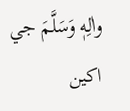واٰلِهٖ وَسَلَّمَ جي اکين